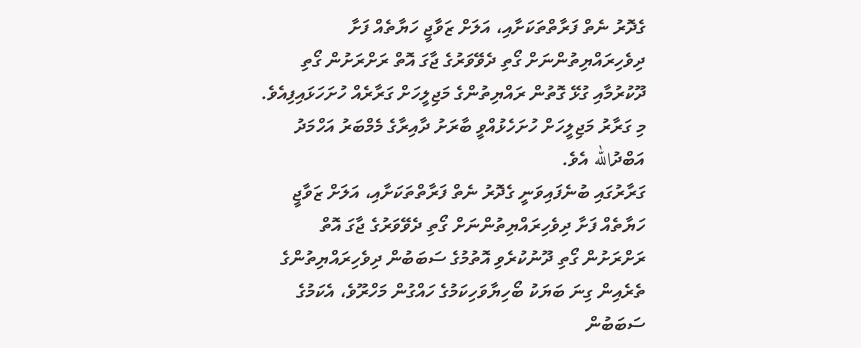ގެދޮރު ނެތް ފަރާތްތަކަށާއި، އަލަށް ޒަވާޖީ ހަޔާތެއް ފަށާ ދިވެހިރައްޔިތުންނަށް ގޯތި ދެވޭވަރުގެ ޖާގަ އޮތް ރަށްރަށުން ގޯތި ދޫކުރުމާއި ގުޅޭ ގޮތުން ރައްޔިތުންގެ މަޖިލީހަށް ގަރާރެއް ހުށަހަޅައިފިއެވެ.
މި ގަރާރު މަޖިލީހަށް ހުށަހެޅުއްވީ ބާރަށު ދާއިރާގެ މެމްބަރު އަހްމަދު އަބްދުالله އެވެ.
ގަރާރުގައި ބުނެފައިވަނީ ގެދޮރު ނެތް ފަރާތްތަކަށާއި، އަލަށް ޒަވާޖީ ހަޔާތެއް ފަށާ ދިވެހިރައްޔިތުންނަށް ގޯތި ދެވޭވަރުގެ ޖާގަ އޮތް ރަށްރަށުން ގޯތި ދޫނުކުރެވި އޮތުމުގެ ސަބަބުން ދިވެހިރައްޔިތުންގެ ތެރެއިން ގިނަ ބަޔަކު ބޯހިޔާވަހިކަމުގެ ހައްގުން މަހްރޫވެ، އެކަމުގެ ސަބަބުން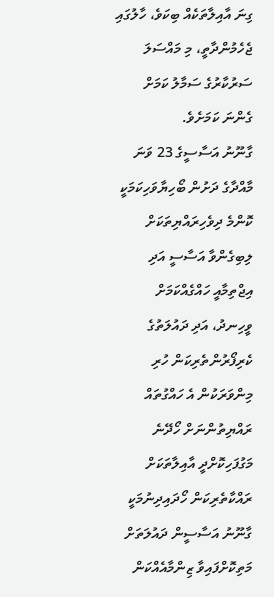ގިނަ އާއިލާތަކެއް ބިކަވެ، ހާލުގައި ޖެހެމުންދާތީ، މި މައްސަލަ ސަރުކާރުގެ ސަމާލު ކަމަށް ގެންނަ ކަމަށެވެ.
ގާނޫނު އަސާސީގެ 23 ވަނަ މާއްދާގެ ދަށުން ބޯހިޔާވަހިކަމަކީ ކޮންމެ ދިވެހިރައްޔިތަކަށް ލިބިގެންވާ އަސާސީ އަދި އިޖްތިމާއީ ހައްގެއްކަމަށް ވީހިނދު، އަދި ދައުލަތުގެ ކެރިފޯރުންތެރިކަން ހުރި މިންވަރަކުން އެ ހައްގުތައް ރައްޔިތުންނަށް ހޯދޭނެ މަގުފަހިކޮށްދީ އާއިލާތަކަށް ރައްކާތެރިކަން ހޯދައިދިނުމަކީ ގާނޫނު އަސާސީން ދައުލަތަށް މަތިކޮށްފައިވާ ޒިންމާއެއްކަން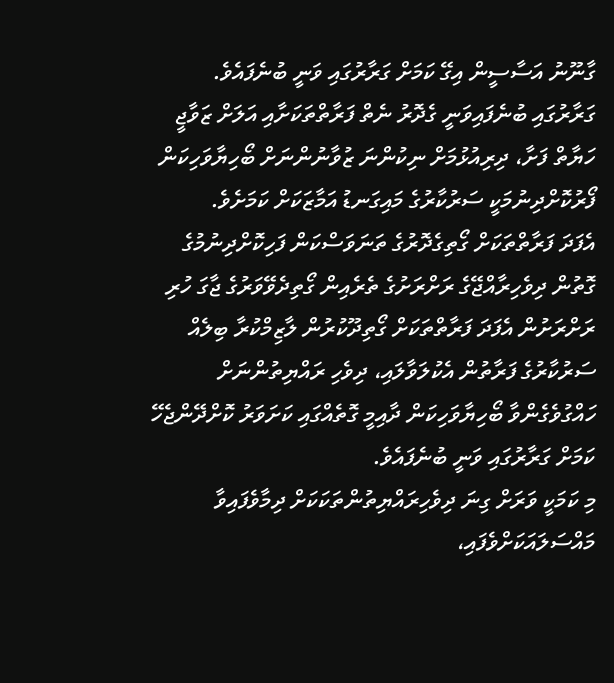ގާނޫނު އަސާސީން އިގޭ ކަމަށް ގަރާރުގައި ވަނީ ބުނެފައެވެ.
ގަރާރުގައި ބުނެފައިވަނީ ގެދޮރު ނެތް ފަރާތްތަކަށާއި އަލަށް ޒަވާޖީ ހަޔާތް ފަށާ، ދިރިއުޅުމަށް ނިކުންނަ ޒުވާނުންނަށް ބޯހިޔާވަހިކަން ފޯރުކޮށްދިނުމަކީ ސަރުކާރުގެ މައިގަނޑު އަމާޒަކަށް ކަމަށެވެ.
އެފަދަ ފަރާތްތަކަށް ގޯތިގެދޮރުގެ ތަނަވަސްކަން ފަހިކޮށްދިނުމުގެ ގޮތުން ދިވެހިރާއްޖޭގެ ރަށްރަށުގެ ތެރެއިން ގޯތިދެވޭވަރުގެ ޖާގަ ހުރި ރަށްރަށުން އެފަދަ ފަރާތްތަކަށް ގޯތިދޫކުރުން ލާޒިމްކުރާ ބިލެއް ސަރުކާރުގެ ފަރާތުން އެކުލަވާލައި، ދިވެހި ރައްޔިތުންނަށް ހައްގުވެގެންވާ ބޯހިޔާވަހިކަން ދާއިމީ ގޮތެއްގައި ކަށަވަރު ކޮށްދޭންޖެހޭ ކަމަށް ގަރާރުގައި ވަނީ ބުނެފައެވެ.
މި ކަމަކީ ވަރަށް ގިނަ ދިވެހިރައްޔިތުންތަކަކަށް ދިމާވެފައިވާ މައްސަލައަކަށްވެފައި،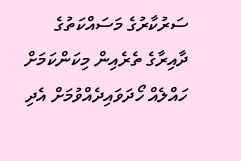ސަރުކާރުގެ މަސައްކަތުގެ ދާއިރާގެ ތެރެއިން މިކަންކަމަށް ހައްލެއް ހޯދަވައިދެއްވުމަށް އެދި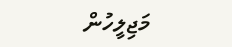މަޖިލީހުން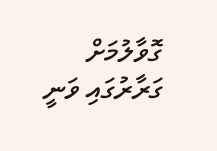ގޮވާލުމަށް ގަރާރުގައި ވަނީ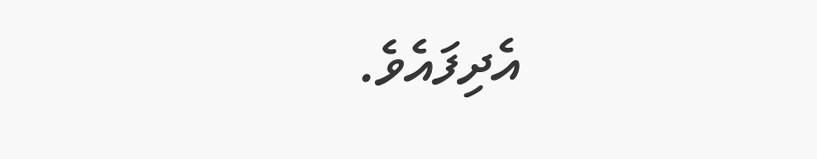އެދިފައެވެ.